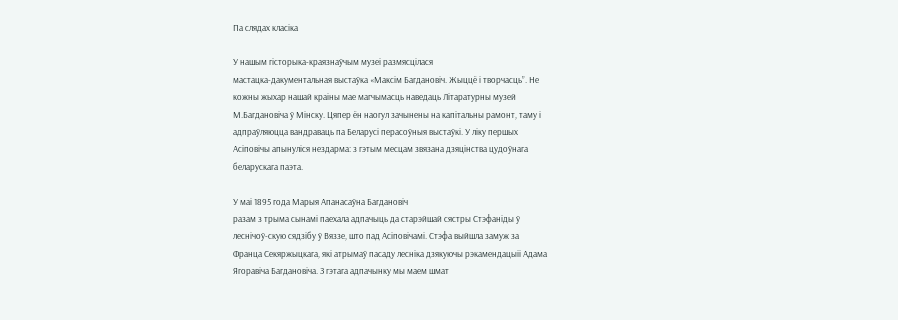Па слядах класіка

У нашым гісторыка-краязнаўчым музеі размясцілася
мастацка-дакументальная выстаўка «Максім Багдановіч. Жыццё і творчасць”. Не
кожны жыхар нашай краіны мае магчымасць наведаць Літаратурны музей
М.Багдановіча ў Мінску. Цяпер ён наогул зачынены на капітальны рамонт, таму і
адпраўляюцца вандраваць па Беларусі перасоўныя выстаўкі. У ліку першых
Асіповічы апынуліся нездарма: з гэтым месцам звязана дзяцінства цудоўнага
беларускага паэта.

У маі 1895 года Марыя Апанасаўна Багдановіч
разам з трыма сынамі паехала адпачыць да старэйшай сястры Стэфаніды ў
леснічоў-скую сядзібу ў Вяззе, што пад Асіповічамі. Стэфа выйшла замуж за
Франца Секяржыцкага, які атрымаў пасаду лесніка дзякуючы рэкамендацыіі Адама
Ягоравіча Багдановіча. З гэтага адпачынку мы маем шмат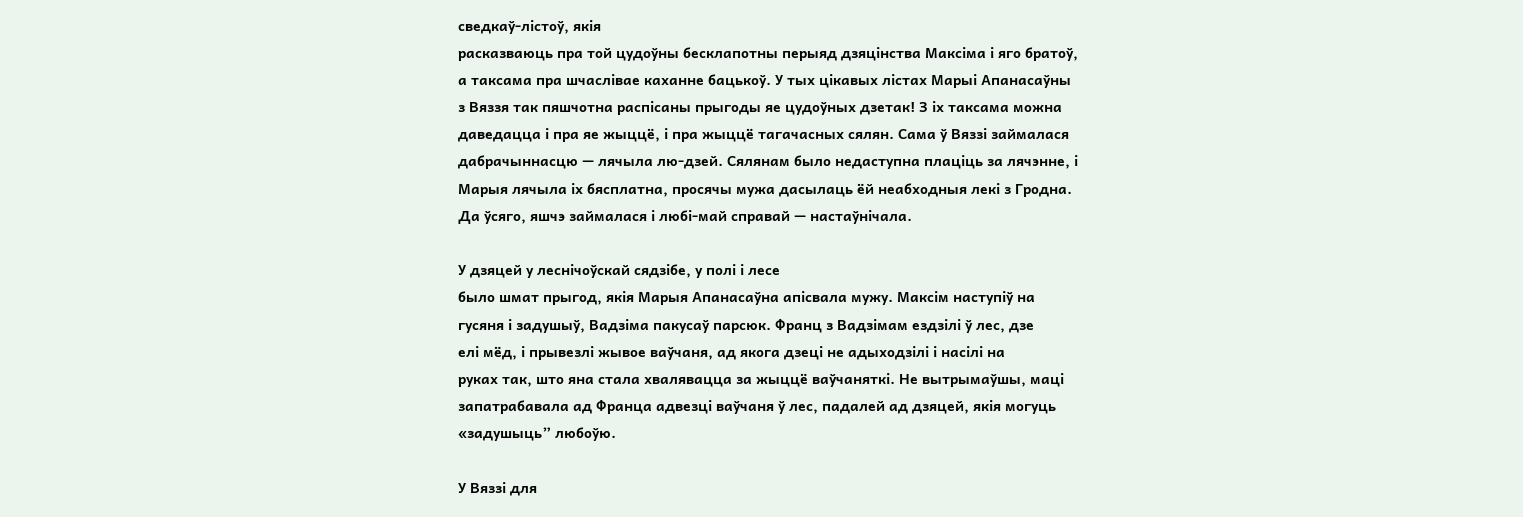сведкаў-лістоў, якія
расказваюць пра той цудоўны бесклапотны перыяд дзяцінства Максіма і яго братоў,
а таксама пра шчаслівае каханне бацькоў. У тых цікавых лістах Марыі Апанасаўны
з Вяззя так пяшчотна распісаны прыгоды яе цудоўных дзетак! З іх таксама можна
даведацца і пра яе жыццё, і пра жыццё тагачасных сялян. Сама ў Вяззі займалася
дабрачыннасцю — лячыла лю-дзей. Сялянам было недаступна плаціць за лячэнне, і
Марыя лячыла іх бясплатна, просячы мужа дасылаць ёй неабходныя лекі з Гродна.
Да ўсяго, яшчэ займалася і любі-май справай — настаўнічала.

У дзяцей у леснічоўскай сядзібе, у полі і лесе
было шмат прыгод, якія Марыя Апанасаўна апісвала мужу. Максім наступіў на
гусяня і задушыў, Вадзіма пакусаў парсюк. Франц з Вадзімам ездзілі ў лес, дзе
елі мёд, і прывезлі жывое ваўчаня, ад якога дзеці не адыходзілі і насілі на
руках так, што яна стала хвалявацца за жыццё ваўчаняткі. Не вытрымаўшы, маці
запатрабавала ад Франца адвезці ваўчаня ў лес, падалей ад дзяцей, якія могуць
«задушыць” любоўю.

У Вяззі для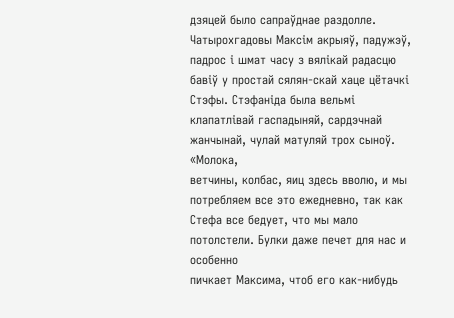дзяцей было сапраўднае раздолле.
Чатырохгадовы Максім акрыяў, падужэў, падрос і шмат часу з вялікай радасцю
бавіў у простай сялян-скай хаце цётачкі Стэфы. Стэфаніда была вельмі
клапатлівай гаспадыняй, сардэчнай жанчынай, чулай матуляй трох сыноў. «Молока,
ветчины, колбас, яиц здесь вволю, и мы потребляем все это ежедневно, так как
Стефа все бедует, что мы мало потолстели. Булки даже печет для нас и особенно
пичкает Максима, чтоб его как-нибудь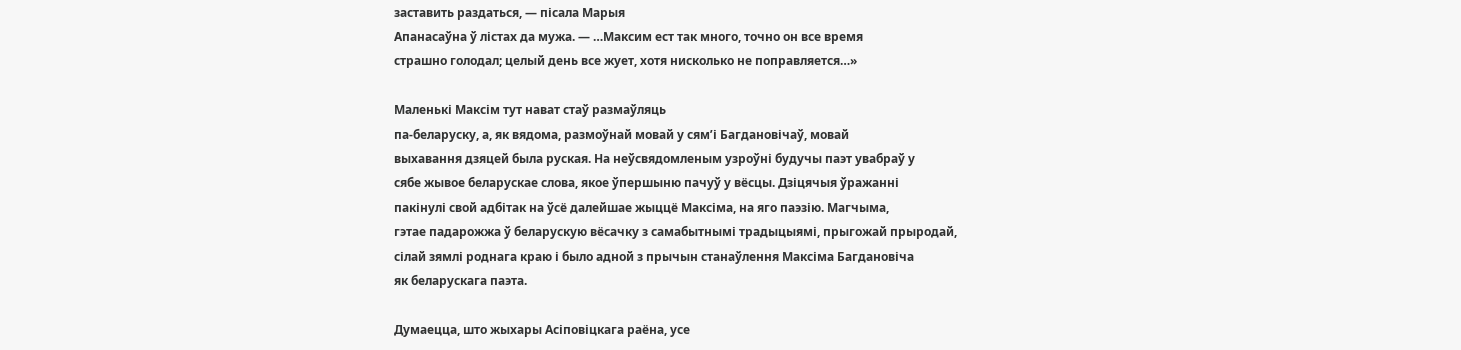заставить раздаться, — пісала Марыя
Апанасаўна ў лістах да мужа. — …Максим ест так много, точно он все время
страшно голодал; целый день все жует, хотя нисколько не поправляется…»

Маленькі Максім тут нават стаў размаўляць
па-беларуску, а, як вядома, размоўнай мовай у сям’і Багдановічаў, мовай
выхавання дзяцей была руская. На неўсвядомленым узроўні будучы паэт увабраў у
сябе жывое беларускае слова, якое ўпершыню пачуў у вёсцы. Дзіцячыя ўражанні
пакінулі свой адбітак на ўсё далейшае жыццё Максіма, на яго паэзію. Магчыма,
гэтае падарожжа ў беларускую вёсачку з самабытнымі традыцыямі, прыгожай прыродай,
сілай зямлі роднага краю і было адной з прычын станаўлення Максіма Багдановіча
як беларускага паэта.

Думаецца, што жыхары Асіповіцкага раёна, усе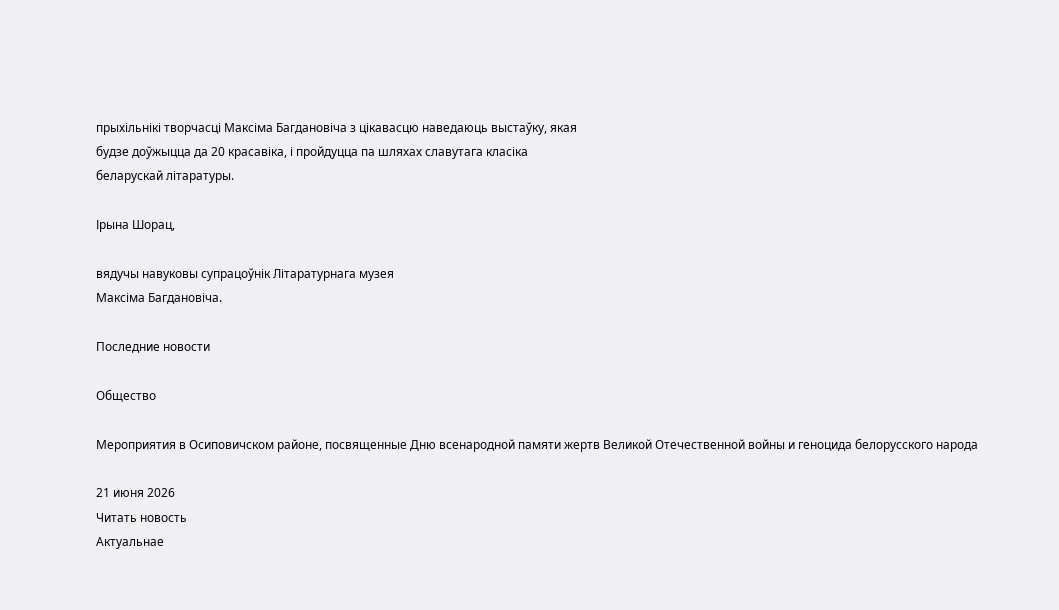прыхільнікі творчасці Максіма Багдановіча з цікавасцю наведаюць выстаўку, якая
будзе доўжыцца да 20 красавіка, і пройдуцца па шляхах славутага класіка
беларускай літаратуры.

Ірына Шорац,

вядучы навуковы супрацоўнік Літаратурнага музея
Максіма Багдановіча.

Последние новости

Общество

Мероприятия в Осиповичском районе, посвященные Дню всенародной памяти жертв Великой Отечественной войны и геноцида белорусского народа

21 июня 2026
Читать новость
Актуальнае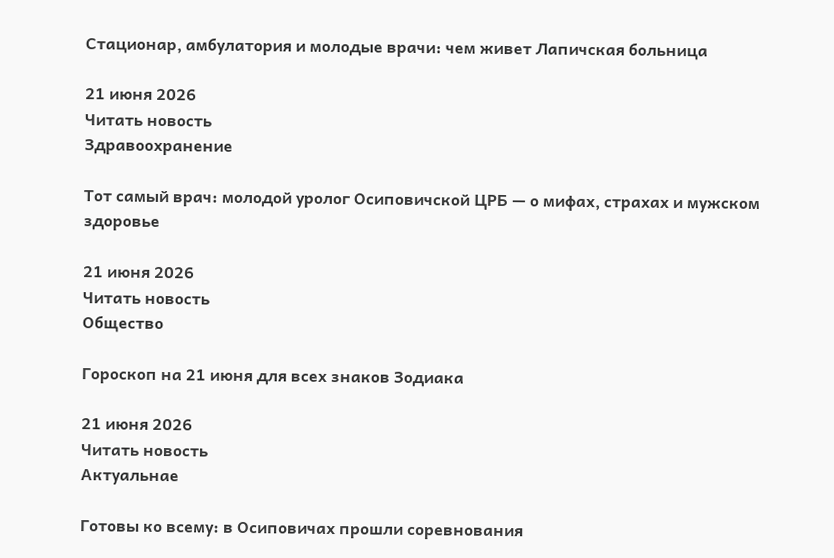Стационар, амбулатория и молодые врачи: чем живет Лапичская больница

21 июня 2026
Читать новость
Здравоохранение

Тот самый врач: молодой уролог Осиповичской ЦРБ — о мифах, страхах и мужском здоровье

21 июня 2026
Читать новость
Общество

Гороскоп на 21 июня для всех знаков Зодиака

21 июня 2026
Читать новость
Актуальнае

Готовы ко всему: в Осиповичах прошли соревнования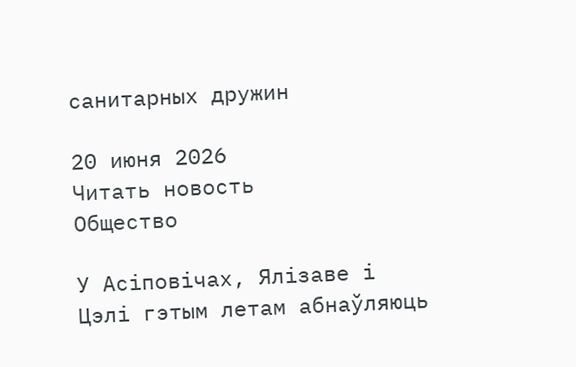санитарных дружин

20 июня 2026
Читать новость
Общество

У Асіповічах, Ялізаве і Цэлі гэтым летам абнаўляюць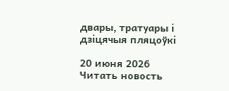двары, тратуары і дзіцячыя пляцоўкі

20 июня 2026
Читать новость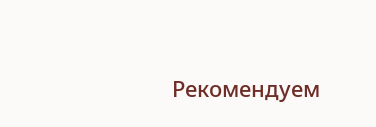Рекомендуем